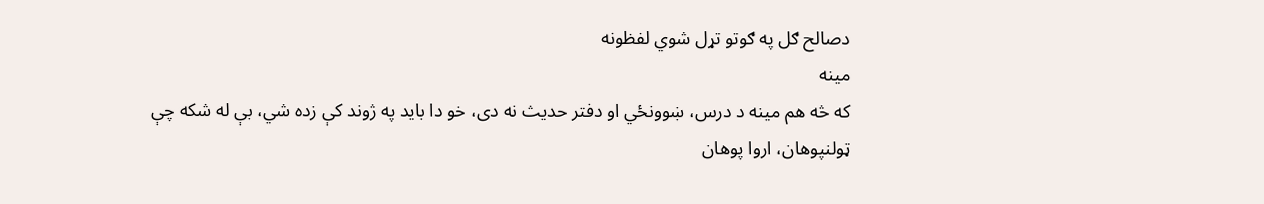دصالح ګل په ګوتو تړل شوي لفظونه
مينه
كه څه هم مينه د درس، ښوونځي او دفتر حديث نه دى، خو دا بايد په ژوند كې زده شي، بې له شكه چې ټولنپوهان، اروا پوهان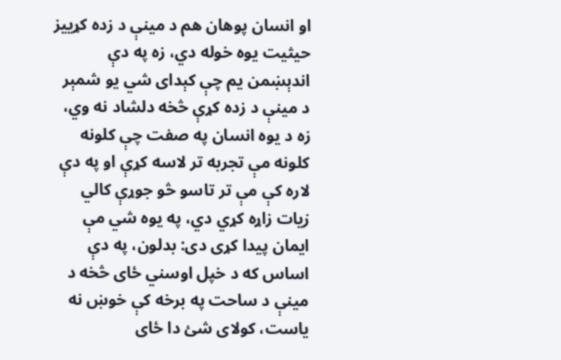او انسان پوهان هم د مينې د زده كړييز حيثيت يوه خوله دي، زه په دې اندېښمن يم چې كېداى شي يو شمېر د مينې د زده كړې څخه دلشاد نه وي، زه د يوه انسان په صفت چې كلونه كلونه مې تجربه تر لاسه كړې او په دې لاره كې مې تر تاسو څو جوړې كالي زيات زاړه كړي دي، په يوه شي مې ايمان پيدا كړى دى: بدلون، په دې اساس كه د خپل اوسني ځاى څخه د مينې د ساحت په برخه كې خوښ نه ياست، كولاى شئ دا ځاى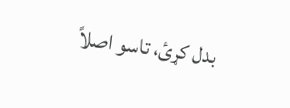بدل كړئ، تاسو اصلاً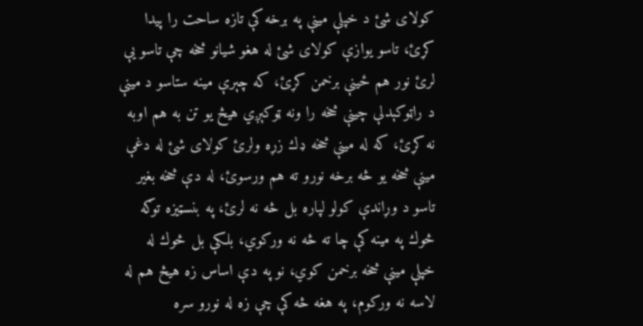كولاى شئ د خپلې مينې په برخه كې تازه ساحت را پيدا كړئ، تاسو يوازې كولاى شئ له هغو شيانو څخه چې تاسو يې لرئ نور هم ځينې برخمن كړئ، كه چېرې مينه ستاسو د مينې د راټوكېدلې چينې څخه را ونه ټوكېږي هيڅ يو تن به هم اوبه نه كړئ، كه له مينې څخه ډك زړه ولرئ كولاى شئ له دغې مينې څخه يو څه برخه نورو ته هم ورسوئ، له دې څخه بغير تاسو د وړاندې كولو لپاره بل څه نه لرئ، په بنسټيزه توګه څوك په مينه كې چا ته څه نه وركوي، بلكې بل څوك له خپلې مينې څخه برخمن كوي، نو په دې اساس زه هيڅ هم له لاسه نه وركوم، په هغه څه كې چې زه له نورو سره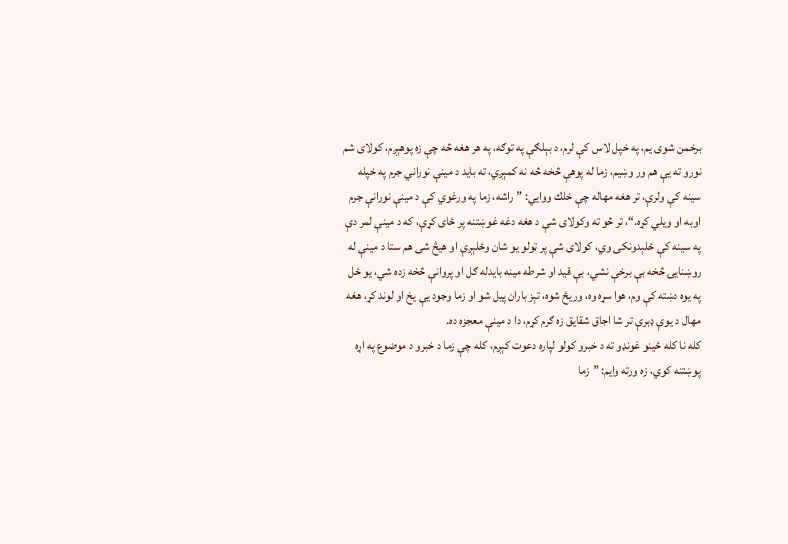برخمن شوى يم، په خپل لاس كې لرم، د بېلګې په توګه، په هر هغه څه چې زه پوهېږم، كولاى شم نورو ته يې هم ور وښيم، زما له پوهې څخه څه نه كمېږي، ته بايد د مينې نوراني جرم په خپله سينه كې ولرې، تر هغه مهاله چې خلك ووايي: ”راشه، زما په ورغوي كې د مينې نورانې جرم اوبه او ويلي كړه.“، تر څو ته وكولاى شې د هغه دغه غوښتنه پر ځاى كړې، كه د مينې لمر دې په سينه كې ځلېدونكى وي، كولاى شې پر ټولو يو شان وځلېږې او هيڅ شى هم ستا د مينې له روښنايۍ څخه بې برخې نشي، بې قيد او شرطه مينه بايدله ګل او پروانې څخه زده شي، يو ځل په يوه دښته كې وم، هوا سړه وه، وريځ شوه، تېز باران پيل شو او زما وجود يې يخ او لوند كړ، هغه مهال د يوې ډبرې تر شا اجاق شقايق زه ګرم كړم، دا د مينې معجزه ده.
كله نا كله ځينو غونډو ته د خبرو كولو لپاره دعوت كېږم، كله چې زما د خبرو د موضوع په اړه پوښتنه كوي، زه ورته وايم: ”زما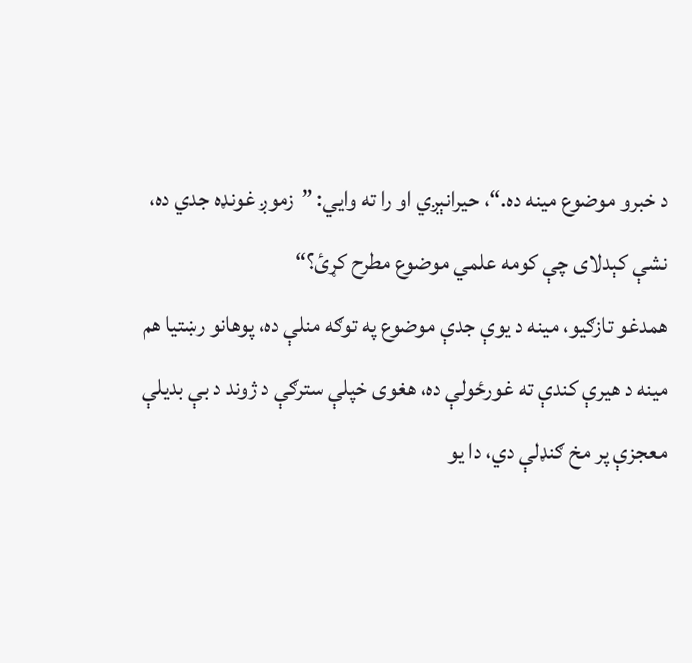د خبرو موضوع مينه ده.“، حيرانېږي او را ته وايي: ”زموږ غونډه جدي ده، نشې كېدلاى چې كومه علمي موضوع مطرح كړئ؟“
همدغو تازګيو، مينه د يوې جدې موضوع په توګه منلې ده، پوهانو رښتيا هم مينه د هيرې كندې ته غورځولې ده، هغوى خپلې سترګې د ژوند د بې بديلې معجزې پر مخ ګنډلې دي، دا يو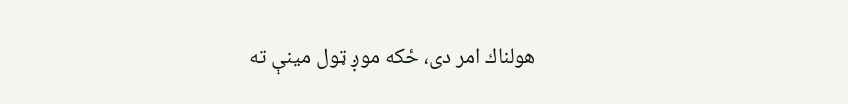هولناك امر دى، ځكه موږ ټول مينې ته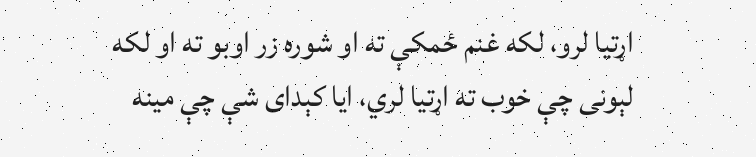اړتيا لرو، لكه غنم ځمكې ته او شوره زر اوبو ته او لكه لېونى چې خوب ته اړتيا لري، ايا كېداى شې چې مينه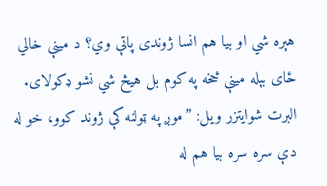هېره شي او بيا هم انسا ژوندى پاتې وي؟ د مينې خالي ځاى بېله مينې څخه په كوم بل هيڅ شي نشو ډكولاى.
البرت شوايتزر ويل: ”موږ په ټولنه كې ژوند كوو، خو له دې سره سره بيا هم له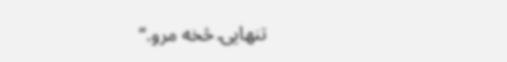تنهايۍ څخه مرو.“